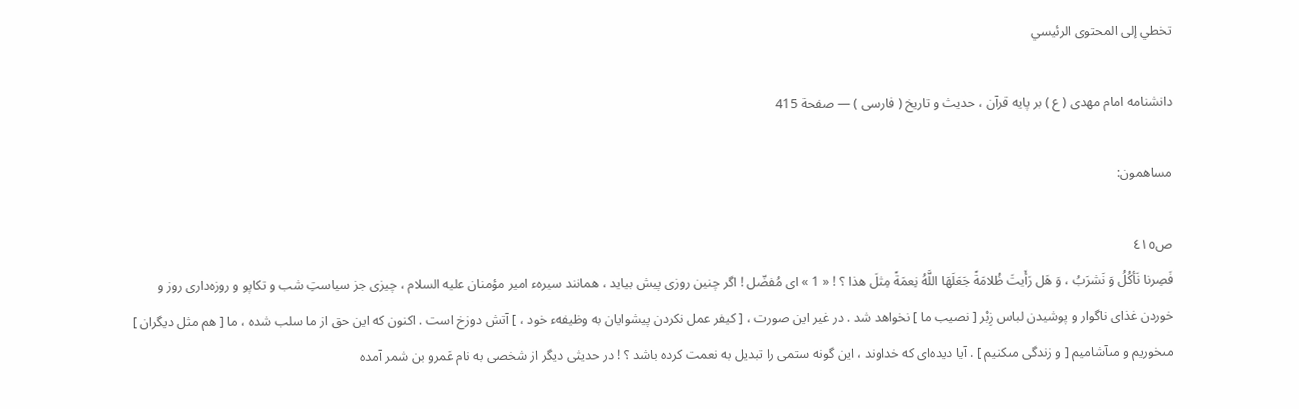تخطي إلى المحتوى الرئيسي

دانشنامه امام مهدى ( ع ) بر پايه قرآن ، حديث و تاريخ ( فارسى ) — صفحة 415

مساهمون:

ص٤١٥
فَصِرنا نَأكُلُ وَ نَشرَبُ ، وَ هَل رَأَيتَ ظُلامَةً جَعَلَهَا اللَّهُ نِعمَةً مِثلَ هذا ؟ ! « 1 » اى مُفضّل ! اگر چنين روزى پيش بيايد ، همانند سيرهء امير مؤمنان عليه السلام ، چيزى جز سياستِ شب و تكاپو و روزه‌دارى روز و خوردن غذاى ناگوار و پوشيدن لباس زِبْر [ نصيب ما ] نخواهد شد . در غير اين صورت ، [ كيفر عمل نكردن پيشوايان به وظيفهء خود ، ] آتش دوزخ است . اكنون كه اين حق از ما سلب شده ، ما [ هم مثل ديگران ] مىخوريم و مىآشاميم [ و زندگى مىكنيم ] . آيا ديده‌اى كه خداوند ، اين گونه ستمى را تبديل به نعمت كرده باشد ؟ ! در حديثى ديگر از شخصى به نام عَمرو بن شمر آمده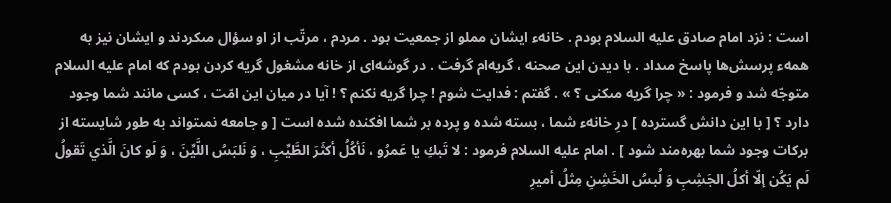است : نزد امام صادق عليه السلام بودم . خانهء ايشان مملو از جمعيت بود . مردم ، مرتّب از او سؤال مىكردند و ايشان نيز به همهء پرسش‌ها پاسخ مىداد . با ديدن اين صحنه ، گريه‌ام گرفت . در گوشه‌اى از خانه مشغول گريه كردن بودم كه امام عليه السلام متوجّه شد و فرمود : « چرا گريه مىكنى ؟ » . گفتم : فدايت شوم ! چرا گريه نكنم ؟ ! آيا در ميان اين امّت ، كسى مانند شما وجود دارد ؟ [ با اين دانش گسترده ] درِ خانهء شما ، بسته شده و پرده بر شما افكنده شده است [ و جامعه نمىتواند به طور شايسته از بركات وجود شما بهره‌مند شود ] . امام عليه السلام فرمود : لا تَبكِ يا عَمرُو ، نَأكُلُ أكثَرَ الطَّيِّبِ ، وَ نَلبَسُ اللَّيِّنَ ، وَ لَو كانَ الَّذي تَقولُ لَم يَكُن إلّا أكلُ الجَشِبِ وَ لُبسُ الخَشِنِ مِثلُ أميرِ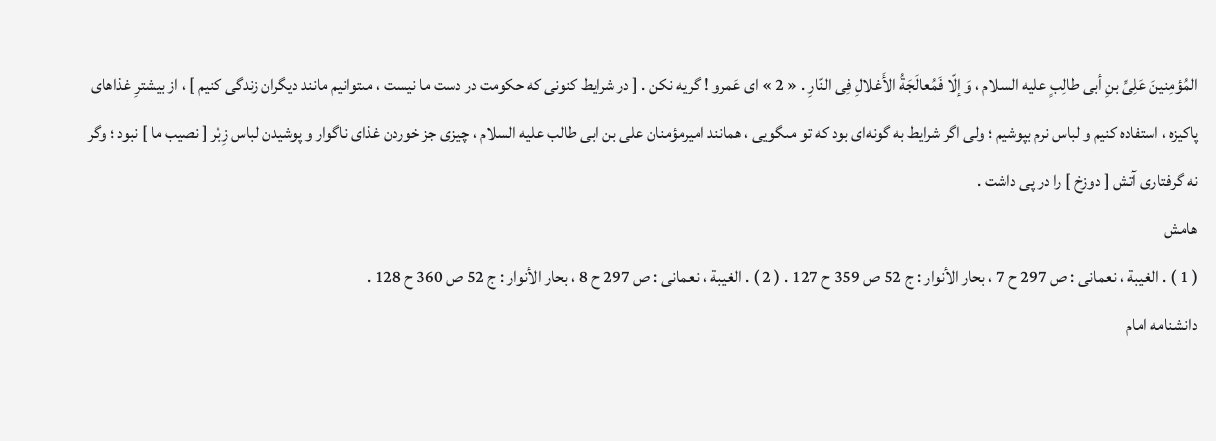المُؤمِنينَ عَلِىِّ بنِ أبى طالِبٍ عليه السلام ، وَ إلّا فَمُعالَجَةُ الأَغلالِ فِى النّارِ . « 2 » اى عَمرو ! گريه نكن . [ در شرايط كنونى كه حكومت در دست ما نيست ، مىتوانيم مانند ديگران زندگى كنيم ] ، از بيشترِ غذاهاى پاكيزه ، استفاده كنيم و لباس نرم بپوشيم ؛ ولى اگر شرايط به گونه‌اى بود كه تو مىگويى ، همانند اميرمؤمنان على بن ابى طالب عليه السلام ، چيزى جز خوردن غذاى ناگوار و پوشيدن لباس زِبْر [ نصيب ما ] نبود ؛ وگر نه گرفتارى آتش [ دوزخ ] را در پى داشت .
هامش
( 1 ) . الغيبة ، نعمانى : ص 297 ح 7 ، بحار الأنوار : ج 52 ص 359 ح 127 . ( 2 ) . الغيبة ، نعمانى : ص 297 ح 8 ، بحار الأنوار : ج 52 ص 360 ح 128 .
دانشنامه امام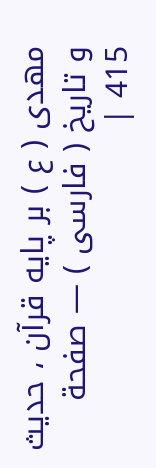مهدى ( ع ) بر پايه قرآن ، حديث و تاريخ ( فارسى ) — صفحة 415 |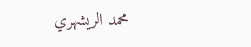محمد الريشهري